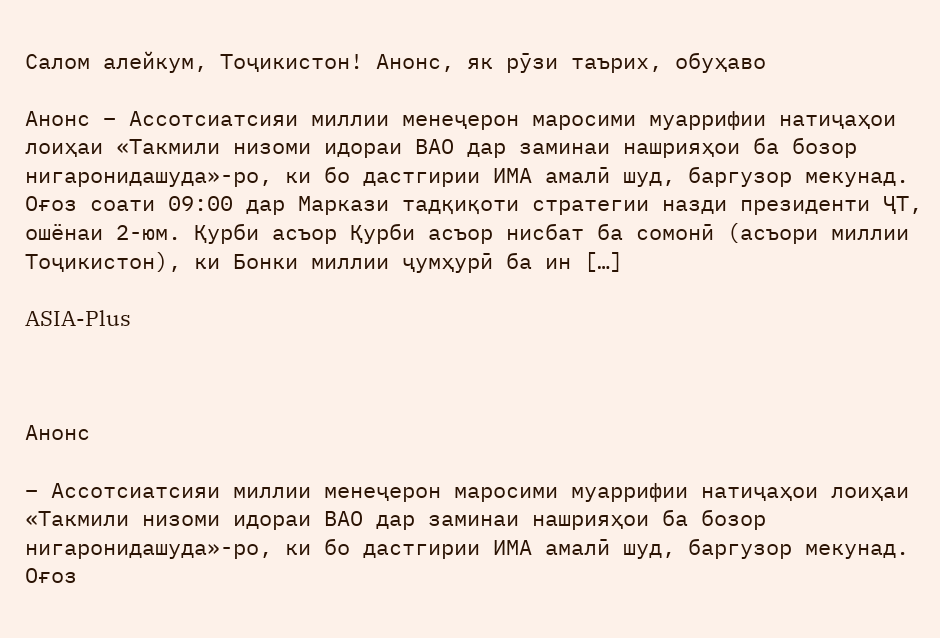Салом алейкум, Тоҷикистон! Анонс, як рӯзи таърих, обуҳаво

Анонс – Ассотсиатсияи миллии менеҷерон маросими муаррифии натиҷаҳои лоиҳаи «Такмили низоми идораи ВАО дар заминаи нашрияҳои ба бозор нигаронидашуда»-ро, ки бо дастгирии ИМА амалӣ шуд, баргузор мекунад. Оғоз соати 09:00 дар Маркази тадқиқоти стратегии назди президенти ҶТ, ошёнаи 2-юм. Қурби асъор Қурби асъор нисбат ба сомонӣ (асъори миллии Тоҷикистон), ки Бонки миллии ҷумҳурӣ ба ин […]

ASIA-Plus



Анонс

– Ассотсиатсияи миллии менеҷерон маросими муаррифии натиҷаҳои лоиҳаи «Такмили низоми идораи ВАО дар заминаи нашрияҳои ба бозор нигаронидашуда»-ро, ки бо дастгирии ИМА амалӣ шуд, баргузор мекунад. Оғоз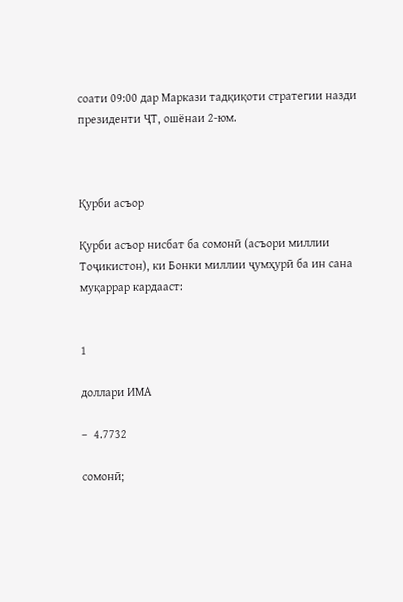соати 09:00 дар Маркази тадқиқоти стратегии назди президенти ҶТ, ошёнаи 2-юм.



Қурби асъор

Қурби асъор нисбат ба сомонӣ (асъори миллии Тоҷикистон), ки Бонки миллии ҷумҳурӣ ба ин сана муқаррар кардааст:


1

доллари ИМА

–  4.7732

сомонӣ;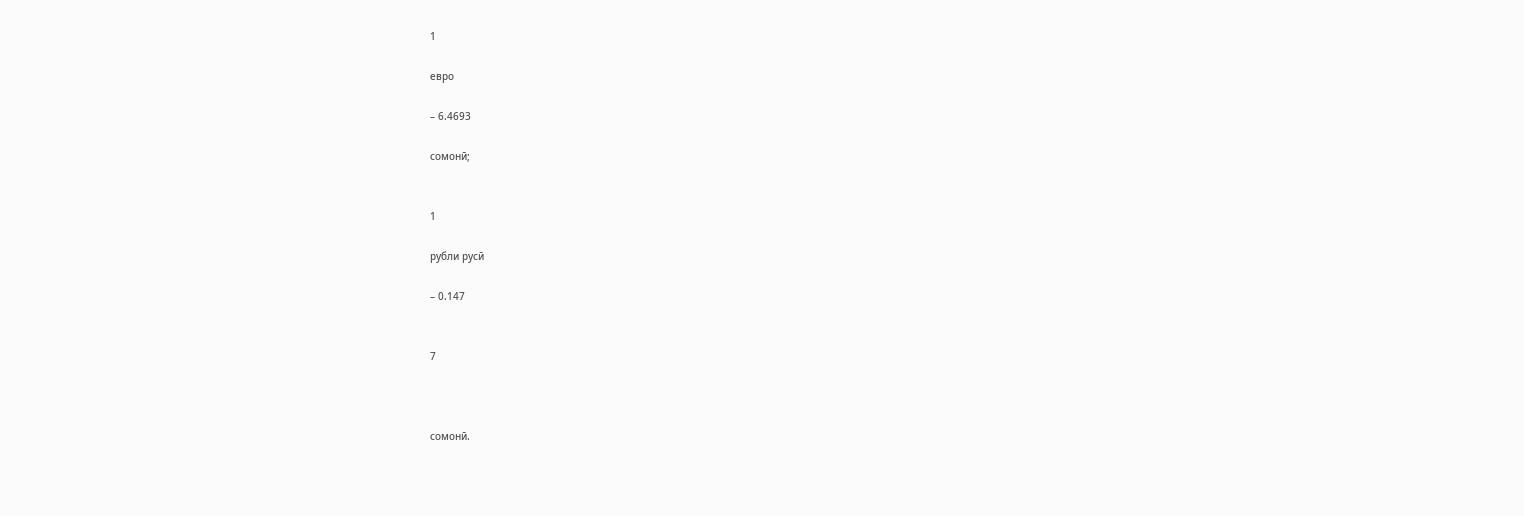1

евро

– 6.4693

сомонӣ;


1

рубли русӣ

– 0.147


7



сомонӣ.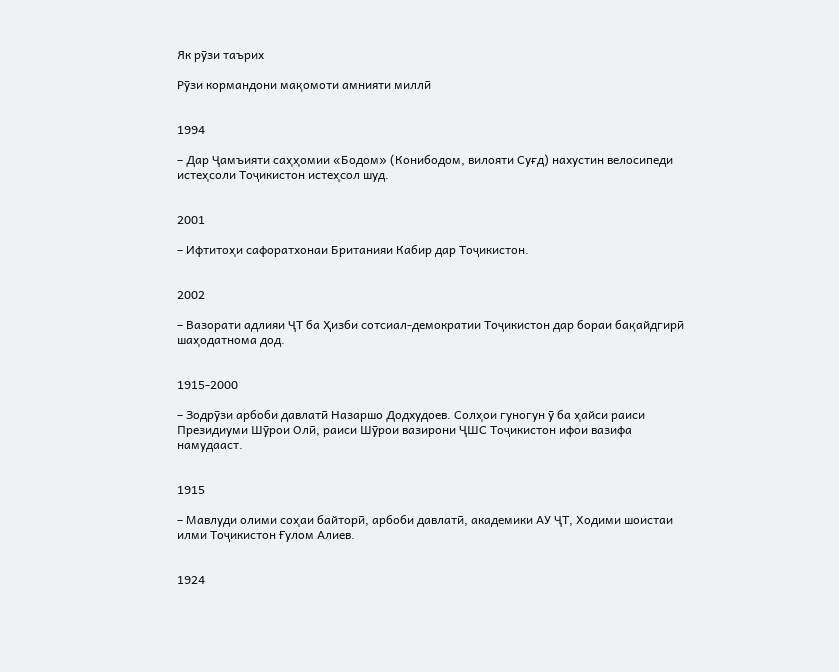Як рӯзи таърих

Рӯзи кормандони мақомоти амнияти миллӣ


1994

– Дар Ҷамъияти саҳҳомии «Бодом» (Конибодом, вилояти Суғд) нахустин велосипеди истеҳсоли Тоҷикистон истеҳсол шуд.


2001

– Ифтитоҳи сафоратхонаи Британияи Кабир дар Тоҷикистон.


2002

– Вазорати адлияи ҶТ ба Ҳизби сотсиал-демократии Тоҷикистон дар бораи бақайдгирӣ шаҳодатнома дод.


1915-2000

– Зодрӯзи арбоби давлатӣ Назаршо Додхудоев. Солҳои гуногун ӯ ба ҳайси раиси Президиуми Шӯрои Олӣ, раиси Шӯрои вазирони ҶШС Тоҷикистон ифои вазифа намудааст.


1915

– Мавлуди олими соҳаи байторӣ, арбоби давлатӣ, академики АУ ҶТ, Ходими шоистаи илми Тоҷикистон Ғулом Алиев.


1924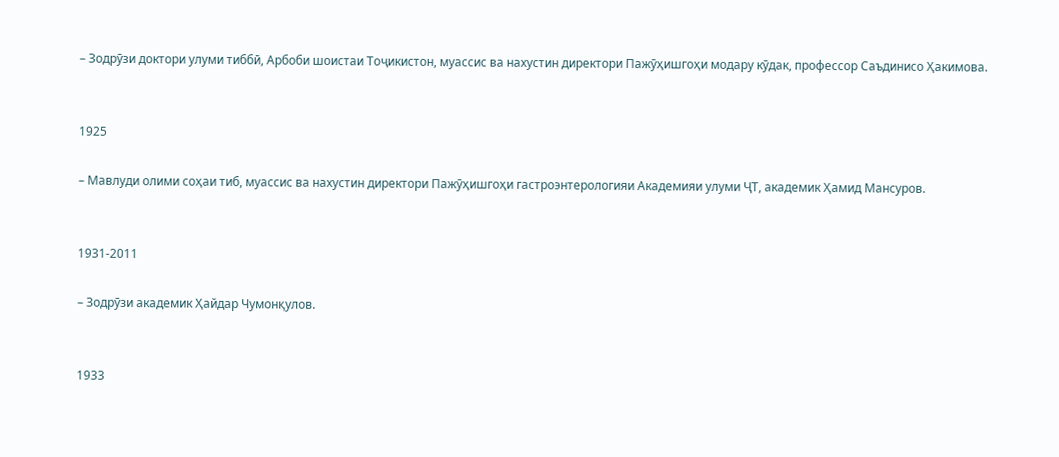– Зодрӯзи доктори улуми тиббӣ, Арбоби шоистаи Тоҷикистон, муассис ва нахустин директори Пажӯҳишгоҳи модару кӯдак, профессор Саъдинисо Ҳакимова.


1925

– Мавлуди олими соҳаи тиб, муассис ва нахустин директори Пажӯҳишгоҳи гастроэнтерологияи Академияи улуми ҶТ, академик Ҳамид Мансуров.


1931-2011

– Зодрӯзи академик Ҳайдар Чумонқулов.


1933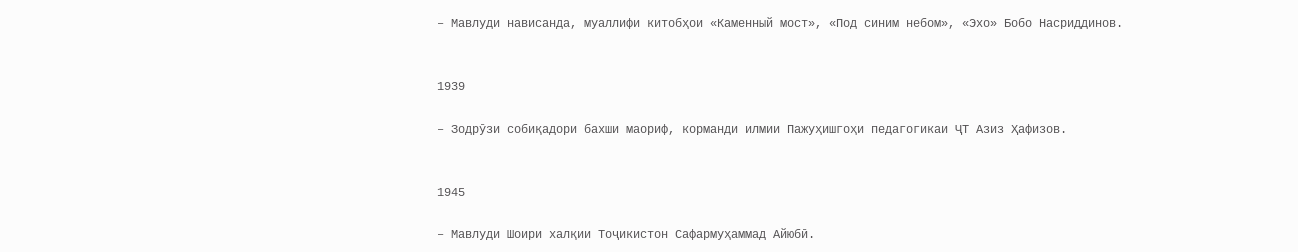– Мавлуди нависанда, муаллифи китобҳои «Каменный мост», «Под синим небом», «Эхо» Бобо Насриддинов.


1939

– Зодрӯзи собиқадори бахши маориф, корманди илмии Пажуҳишгоҳи педагогикаи ҶТ Азиз Ҳафизов.


1945

– Мавлуди Шоири халқии Тоҷикистон Сафармуҳаммад Айюбӣ.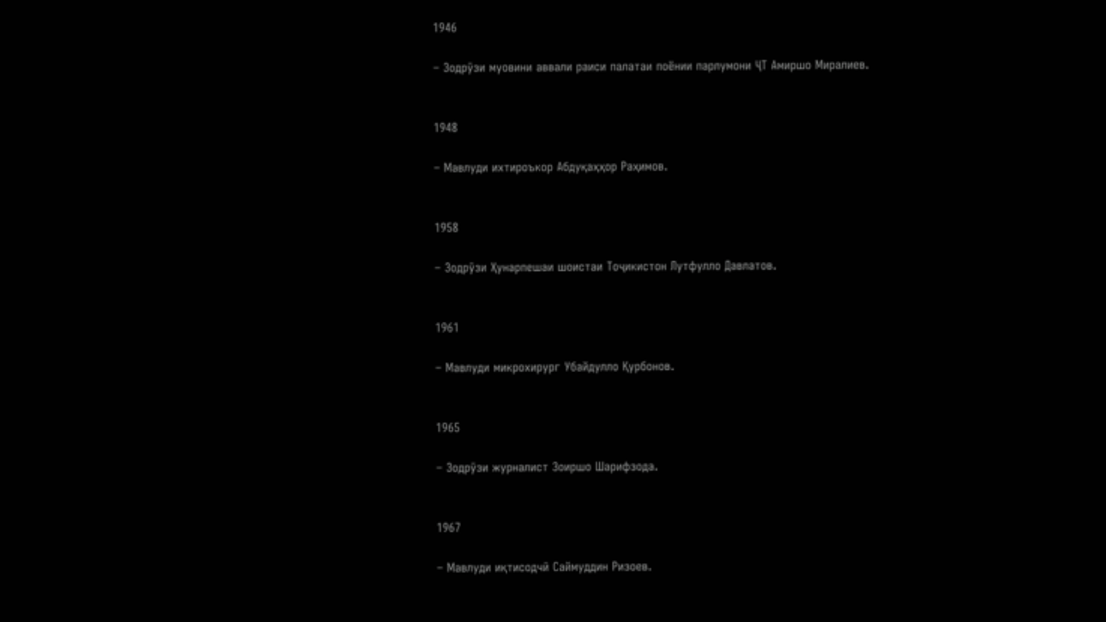1946

– Зодрӯзи муовини аввали раиси палатаи поёнии парлумони ҶТ Амиршо Миралиев.


1948

– Мавлуди ихтироъкор Абдуқаҳҳор Раҳимов.


1958

– Зодрӯзи Ҳунарпешаи шоистаи Тоҷикистон Лутфулло Давлатов.


1961

– Мавлуди микрохирург Убайдулло Қурбонов.


1965

– Зодрӯзи журналист Зоиршо Шарифзода.


1967

– Мавлуди иқтисодчӣ Саймуддин Ризоев.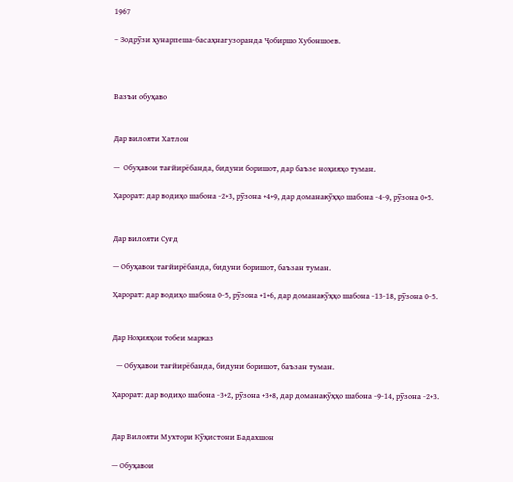1967

– Зодрӯзи ҳунарпеша-басаҳнагузоранда Ҷобиршо Хубоншоев.



Вазъи обуҳаво


Дар вилояти Хатлон

—  Обуҳавои тағйирёбанда, бидуни боришот, дар баъзе ноҳияҳо туман.

Ҳарорат: дар водиҳо шабона -2+3, рӯзона +4+9, дар доманакӯҳҳо шабона -4-9, рӯзона 0+5.


Дар вилояти Суғд

— Обуҳавои тағйирёбанда, бидуни боришот, баъзан туман.

Ҳарорат: дар водиҳо шабона 0-5, рӯзона +1+6, дар доманакӯҳҳо шабона -13-18, рӯзона 0-5.


Дар Ноҳияҳои тобеи марказ

  — Обуҳавои тағйирёбанда, бидуни боришот, баъзан туман.

Ҳарорат: дар водиҳо шабона -3+2, рӯзона +3+8, дар доманакӯҳҳо шабона -9-14, рӯзона -2+3.


Дар Вилояти Мухтори Кӯҳистони Бадахшон

— Обуҳавои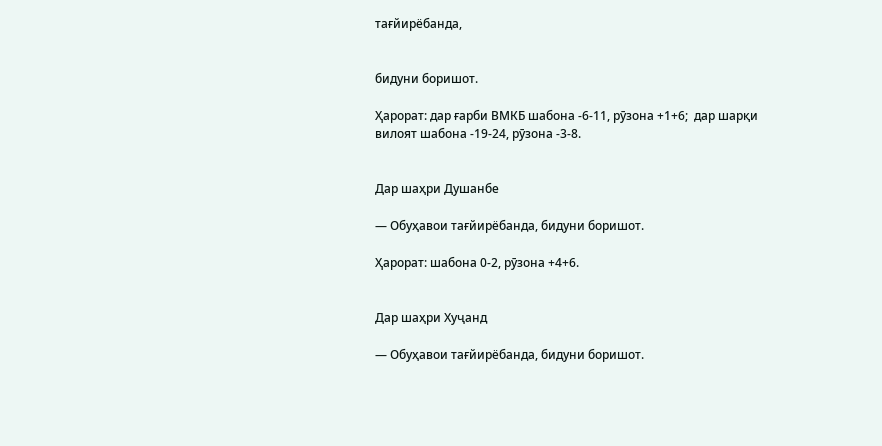тағйирёбанда,


бидуни боришот.

Ҳарорат: дар ғарби ВМКБ шабона -6-11, рӯзона +1+6;  дар шарқи вилоят шабона -19-24, рӯзона -3-8.


Дар шаҳри Душанбе

— Обуҳавои тағйирёбанда, бидуни боришот.

Ҳарорат: шабона 0-2, рӯзона +4+6.


Дар шаҳри Хуҷанд

— Обуҳавои тағйирёбанда, бидуни боришот.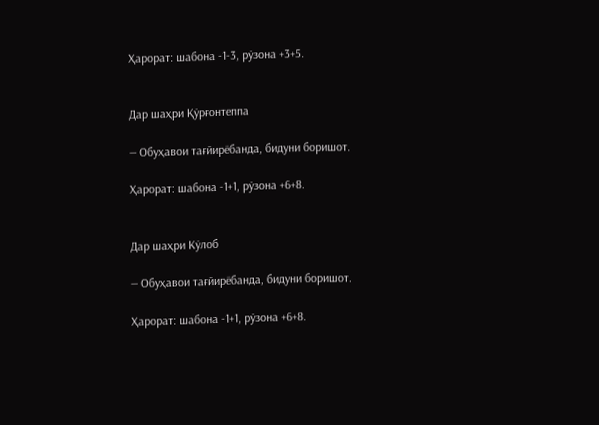Ҳарорат: шабона -1-3, рӯзона +3+5.


Дар шаҳри Қӯрғонтеппа

— Обуҳавои тағйирёбанда, бидуни боришот.

Ҳарорат: шабона -1+1, рӯзона +6+8.


Дар шаҳри Кӯлоб

— Обуҳавои тағйирёбанда, бидуни боришот.

Ҳарорат: шабона -1+1, рӯзона +6+8.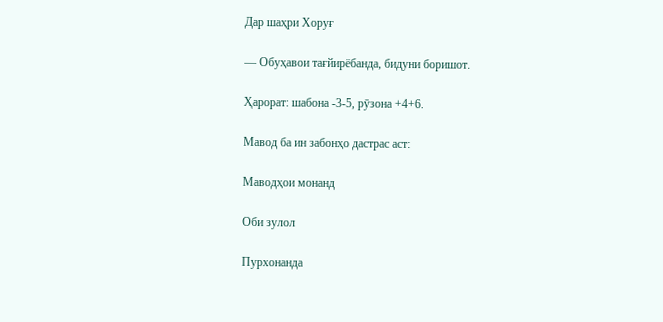Дар шаҳри Хоруғ

— Обуҳавои тағйирёбанда, бидуни боришот.

Ҳарорат: шабона -3-5, рӯзона +4+6.

Мавод ба ин забонҳо дастрас аст:

Маводҳои монанд

Оби зулол

Пурхонанда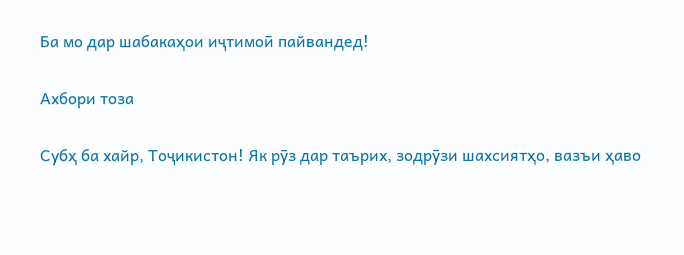Ба мо дар шабакаҳои иҷтимоӣ пайвандед!

Ахбори тоза

Субҳ ба хайр, Тоҷикистон! Як рӯз дар таърих, зодрӯзи шахсиятҳо, вазъи ҳаво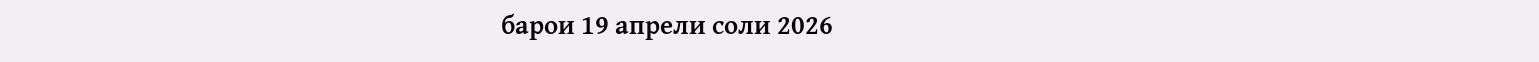барои 19 апрели соли 2026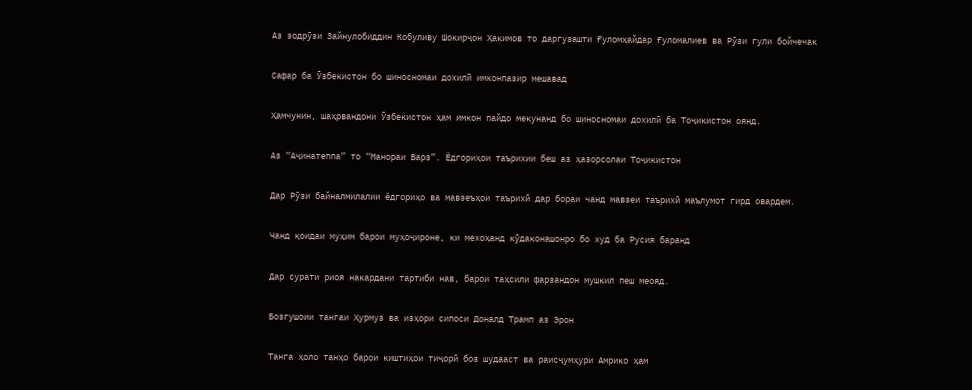Аз зодрӯзи Зайнулобиддин Кобуливу Шокирҷон Ҳакимов то даргузашти Ғуломҳайдар Ғуломалиев ва Рӯзи гули бойчечак

Сафар ба Ӯзбекистон бо шиносномаи дохилӣ имконпазир мешавад

Ҳамчунин, шаҳрвандони Ӯзбекистон ҳам имкон пайдо мекунанд бо шиносномаи дохилӣ ба Тоҷикистон оянд.

Аз “Аҷинатеппа” то “Манораи Варз”. Ёдгориҳои таърихии беш аз ҳазорсолаи Тоҷикистон

Дар Рӯзи байналмилалии ёдгориҳо ва мавзеъҳои таърихӣ дар бораи чанд мавзеи таърихӣ маълумот гирд овардем.

Чанд қоидаи муҳим барои муҳоҷироне, ки мехоҳанд кӯдаконашонро бо худ ба Русия баранд

Дар сурати риоя накардани тартиби нав, барои таҳсили фарзандон мушкил пеш меояд.

Бозгушоии тангаи Ҳурмуз ва изҳори сипоси Доналд Трамп аз Эрон

Танга ҳоло танҳо барои киштиҳои тиҷорӣ боз шудааст ва раисҷумҳури Амрико ҳам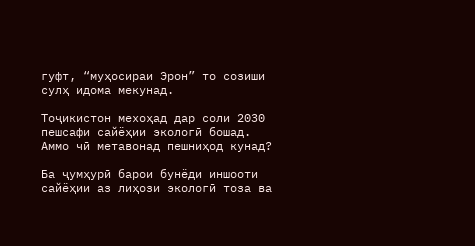гуфт, “муҳосираи Эрон” то созиши сулҳ идома мекунад.

Тоҷикистон мехоҳад дар соли 2030 пешсафи сайёҳии экологӣ бошад. Аммо чӣ метавонад пешниҳод кунад?

Ба ҷумҳурӣ барои бунёди иншооти сайёҳии аз лиҳози экологӣ тоза ва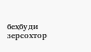беҳбуди зерсохтор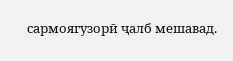сармоягузорӣ ҷалб мешавад.